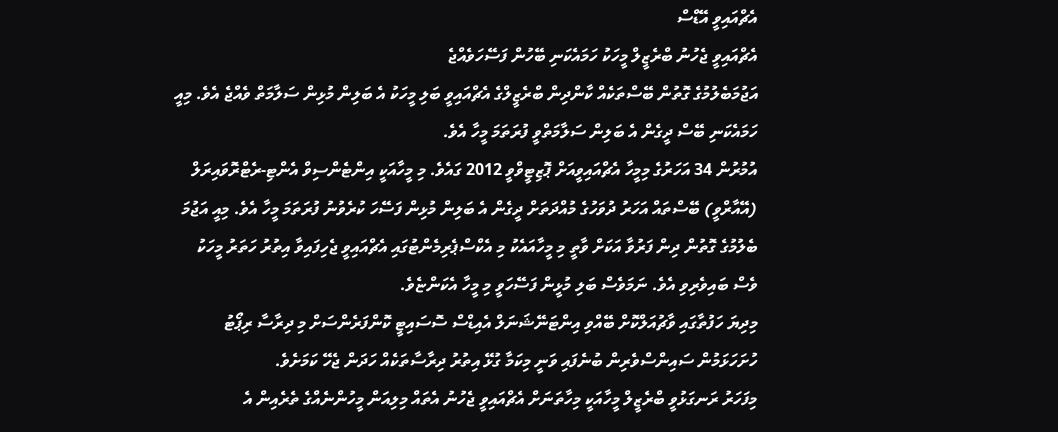އެޗްއައިވީ އޭޑްސް
އެޗްއައިވީ ޖެހުނު ބްރެޒީލް މީހަކު ހަމައެކަނި ބޭހުން ފަސޭހަވެއްޖެ
އަޖުމަބެލުމުގެ ގޮތުން ބޭސްތަކެއް ކާންދިން ބްރެޒީލްގެ އެޗްއައިވީ ބަލި މީހަކު އެ ބަލިން މުޅިން ސަލާމަތް ވެއްޖެ އެވެ. މިއީ ހަމައެކަނި ބޭސް ދީގެން އެ ބަލިން ސަލާމަތްވީ ފުރަތަމަ މީހާ އެވެ.
އުމުރުން 34 އަހަރުގެ މިމީހާ އެޗްއައިވީއަށް ޕޮޒިޓީވްވީ 2012 ގައެވެ. މި މީހާއަކީ އިންޓެންސިވް އެންޓި-ރެޓްރޮވައިރަލް (އޭއާރްވީ) ބޭސްތައް އަހަރު ދުވަހުގެ މުއްދަތަށް ދީގެން އެ ބަލިން މުޅިން ފަސޭހަ ކުރެވުނު ފުރަތަމަ މީހާ އެވެ. މިއީ އަޖުމަ ބެލުމުގެ ގޮތުން ދިން ފަރުވާ އަކަށް ވާތީ މި މީހާއައެކު މި އެކްސްޕެރިމެންޓުގައި އެޗްއައިވީ ޖެހިފައިވާ އިތުރު ހަތަރު މީހަކު ވެސް ބައިވެރިވި އެވެ. ނަމަވެސް ބަލި މުޅީން ފަސޭހަވީ މި މީހާ އެކަންޏެވެ.
މިދިޔަ ހަފުތާގައި ވާޗުއަލްކޮށް ބޭއްވި އިންޓަނޭޝަނަލް އެއިޑްސް ސޮސައިޓީ ކޮންފަރެންސަށް މި ދިރާސާ ރިޕޯޓު ހުށަހަޅަމުން ސައިންސްވެރިން ބުނެފައި ވަނީ މިކަމާ ގުޅޭ އިތުރު ދިރާސާތަކެއް ހަދަން ޖެހޭ ކަމަށެވެ.
މިފަހަރު ރަނގަޅުވީ ބްރެޒީލް މީހާއަކީ މިހާތަނަށް އެޗްއައިވީ ޖެހުނު އެތައް މިލިއަން މީހުންނެއްގެ ތެރެއިން އެ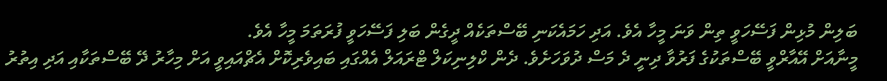ބަލިން މުޅިން ފަސޭހަވީ ތިން ވަނަ މީހާ އެވެ. އަދި ހަމައެކަނި ބޭސްތަކެއް ދީގެން ބަލި ފަސޭހަވީ ފުރަތަމަ މީހާ އެވެ.
މީނާއަށް އޭއާރްވީ ބޭސްތަކުގެ ފަރުވާ ދިނީ ދެ މަސް ދުވަހަށެވެ. ދެން ކްލިނިކަލް ޓްރައަލް އެއްގައި ބައިވެރިކޮށް އެޗްއައިވީ އަށް މިހާރު ދޭ ބޭސްތަކާއި އަދި އިތުރު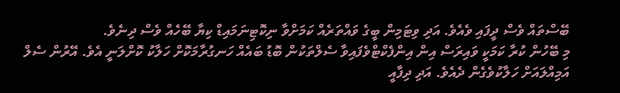ބޭސްތައް ވެސް ދީފައި ވެއެވެ. އަދި ވިޓަމިން ބީގެ ވައްތަރެއް ކަމަށްވާ ނިކޮޓިނަމައިޑް ކިޔާ ބޭހެއް ވެސް ދިނެވެ.
މި ބޭހުން ކުރާ ކަމަކީ ވައިރަސް އިން އިންފެކްޓްވެފައިވާ ސެލްތަކުން ބޮޑު ބައެއް ހަނގުރާމަކޮށް ހަލާކު ކޮށްލަނީ އެވެ. އޭރުން ސެލް އަމިއްލައަށް ހަލާކުވެގެން ދެއެވެ. އަދި ދިފާއީ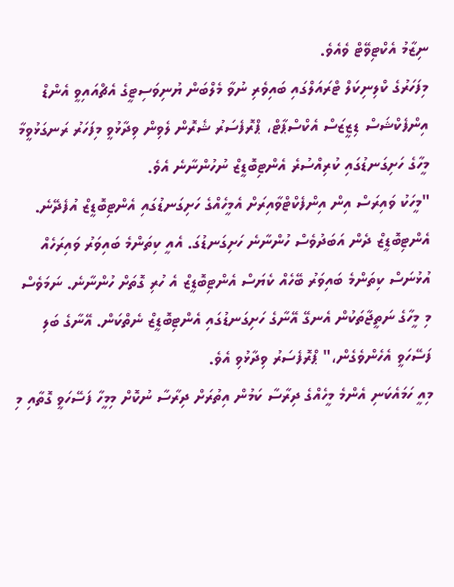ނިޒާމު އެކްޓިވޭޓް ވެއެވެ.
މިފަހަރުގެ ކްލިނިކަލް ޓްރައަލްގައި ބައިވެރި ނުވާ މެލްބަން ޔުނިވަސިޓީގެ އެޗްއައިވީ އެންޑް އިންފެކްޝަސް ޑިޒީޒަސް އެކްސްޕާޓް، ޕްރޮފެސަރު ޝެރޮން ލެވިން ވިދާޅުވީ މިފަހަރު ރަނގަޅުވީމާ މީހާގެ ހަށިގަނޑުގައި ކުރިއްސުރެ އެންޓިބޮޑީޒް ނުހުންނާނެ އެވެ.
"މީހަކު ވައިރަސް އިން އިންފެކްޓްވާއިރަށް އެމީހެއްގެ ހަށިގަނޑުގައި އެންޓިބޮޑީޒް އުފެދޭނެ. އެންޓިބޮޑީޒް ދެން އަބަދުވެސް ހުންނާނެ ހަށިގަނޑުގަ. އެއީ ކިތަންމެ ބައިވަރު ވައިރަހެއް އުޅުނަސް ކިތަންމެ ބައިވަރު ބޭހެއް ކެޔަސް އެންޓިބޮޑީޒް އެ ހުރި ގޮތަށް ހުންނާނެ. ނަމަވެސް މި މީހާގެ ނަތީޖާތަކުން އެނގޭ އޭނާގެ ހަށިގަނޑުގައި އެންޓިބޮޑީޒް ނެތްކަން. އޭނާގެ ބަލި ފަސޭހަވީ އެހެންވެގެން،" ޕްރޮފެސަރު ވިދާޅުވި އެވެ.
މިއީ ހަމައެކަނި އެންމެ މީހެއްގެ ދިރާސާ ކަމުން އިތުރަށް ދިރާސާ ނުކޮށް މިމީހާ ފަސޭހަވީ ގޮތާއި މި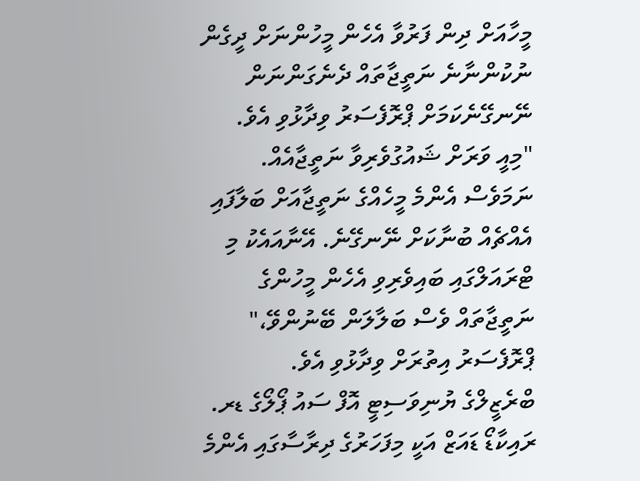މީހާއަށް ދިން ފަރުވާ އެހެން މީހުންނަށް ދީގެން ނުކުންނާނެ ނަތީޖާތައް ދެނެގަންނަން ނޭނގޭނެކަމަށް ޕްރޮފެސަރު ވިދާޅުވި އެވެ.
"މިއީ ވަރަށް ޝައުގުވެރިވާ ނަތީޖާއެއް. ނަމަވެސް އެންމެ މީހެއްގެ ނަތީޖާއަށް ބަލާފައި އެއްޗެއް ބުނާކަށް ނޭނގޭނެ. އޭނާއައެކު މި ޓްރައަލްގައި ބައިވެރިވި އެހެން މީހުންގެ ނަތީޖާތައް ވެސް ބަލާލަން ބޭނުންވޭ،" ޕްރޮފެސަރު އިތުރަށް ވިދާޅުވި އެވެ.
ބްރެޒީލްގެ ޔުނިވަސިޓީ އޮފް ސައު ޕޯލޯގެ ޑރ. ރައިކާޑޯ ޑައަޒް އަކީ މިފަހަރުގެ ދިރާސާގައި އެންމެ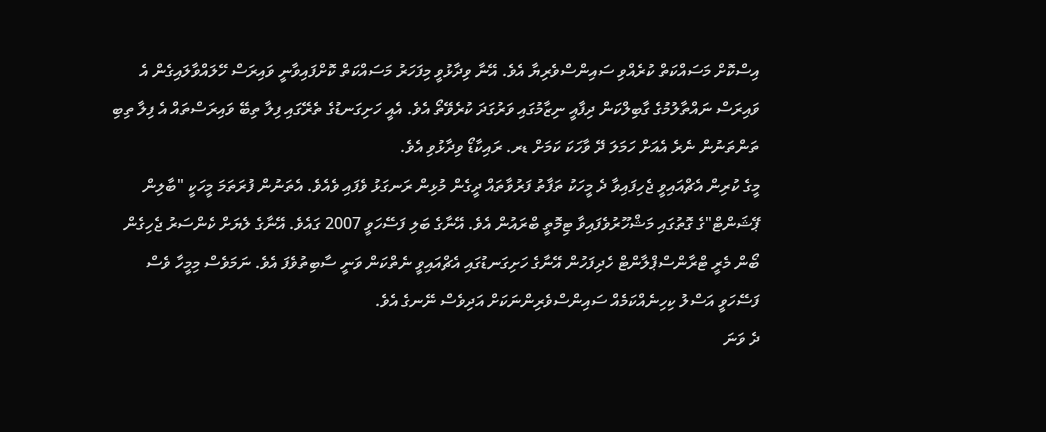އިސްކޮށް މަސައްކަތް ކުރެއްވި ސައިންސްވެރިޔާ އެވެ. އޭނާ ވިދާޅުވީ މިފަހަރު މަސައްކަތް ކޮށްފައިވާނީ ވައިރަސް ހޭލައްވާލައިގެން އެ ވައިރަސް ނައްތާލުމުގެ ގާބިލްކަން ދިފާއީ ނިޒާމުގައި ވަރުގަދަ ކުރެވޭތޯ އެވެ. އެއީ ހަށިގަނޑުގެ ތެރޭގައި ފިލާ ތިބޭ ވައިރަސްތައް އެ ފިލާ ތިބި ތަންތަނުން ނެރެ އެއަށް ހަމަލަ ދޭ ވާހަކަ ކަމަށް ޑރ. ރައިކާޑޯ ވިދާޅުވި އެވެ.
މީގެ ކުރިން އެޗްއައިވީ ޖެހިފައިވާ ދެ މީހަކު ތަފާތު ފަރުވާތައް ދީގެން މުޅިން ރަނގަޅު ވެފައި ވެއެވެ. އެތަނުން ފުރަތަމަ މީހަކީ "ބާލިން ޕޭޝަންޓް"ގެ ގޮތުގައި މަޝްހޫރުވެފައިވާ ޓިމޮތީ ބްރައުން އެވެ. އޭނާގެ ބަލި ފަސޭހަވީ 2007 ގައެވެ. އޭނާގެ ލެޔަށް ކެންސަރު ޖެހިގެން ބޯން މެރީ ޓްރާންސްޕްލާންޓް ހެދިފަހުން އޭނާގެ ހަށިގަނޑުގައި އެޗްއައިވީ ނެތްކަން ވަނީ ސާބިތުވެފަ އެވެ. ނަމަވެސް މިމީހާ ވެސް ފަސޭހަވީ އަސްލު ކިހިނެއްކަމެއް ސައިންސްވެރިންނަކަށް އަދިވެސް ނޭނގެ އެވެ.
ދެ ވަނަ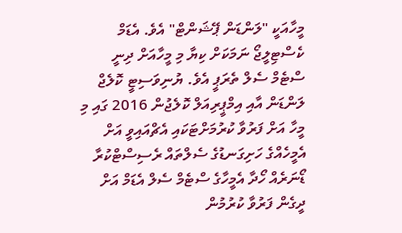މީހާއަކީ "ލަންޑަން ޕޭޝަންޓް" އެވެ. އެޑަމް ކެސްޓިލީޖޯ ނަމަކަށް ކިޔާ މި މީހާއަށް ދިނީ ސްޓެމް ސެލް ތެރަޕީ އެވެ. ޔުނިވަސިޓީ ކޮލެޖް ލަންޑަން އާއި އިމްޕީރިއަލް ކޮލެޖުން 2016 ގައި މި މީހާ އަށް ފަރުވާ ކުރުމަށްޓަކައި އެޗްއައިވީ އަށް އެމީހެއްގެ ހަށިގަނޑުގެ ސެލްތައް ރެސިސްޓްކުރާ ޑޯނަރެއް ހޯދާ އެމީހާގެ ސްޓެމް ސެލް އެޑަމް އަށް ދީގެން ފަރުވާ ކުރުމުން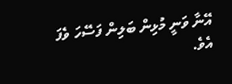އޭނާ ވަނީ މުޅިން ބަލިން ފަސޭހަ ވެފަ އެވެ.